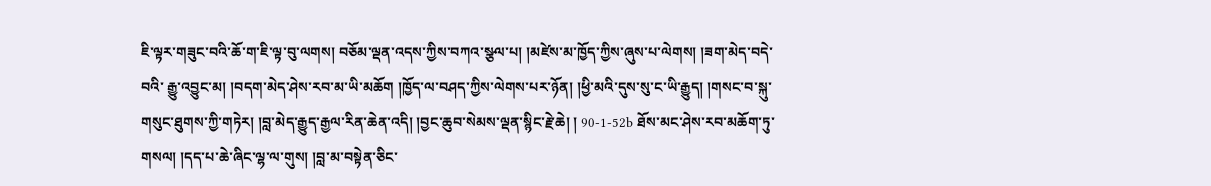ཇི་ལྟར་གཟུང་བའི་ཆོ་ག་ཇི་ལྟ་བུ་ལགས། བཅོམ་ལྡན་འདས་ཀྱིས་བཀའ་སྩལ་པ། །མཛེས་མ་ཁྱོད་ཀྱིས་ཞུས་པ་ལེགས། །ཟག་མེད་བདེ་བའི་ རྒྱུ་འབྱུང་མ། །བདག་མེད་ཤེས་རབ་མ་ཡི་མཆོག །ཁྱོད་ལ་བཤད་ཀྱིས་ལེགས་པར་ཉོན། །ཕྱི་མའི་དུས་སུ་ང་ཡི་རྒྱུད། །གསང་བ་སྐུ་གསུང་ཐུགས་ཀྱི་གཏེར། །བླ་མེད་རྒྱུད་རྒྱལ་རིན་ཆེན་འདི། །བྱང་ཆུབ་སེམས་ལྡན་སྙིང་རྗེ་ཆེ། ། 90-1-52b ཐོས་མང་ཤེས་རབ་མཆོག་ཏུ་གསལ། །དད་པ་ཆེ་ཞིང་ལྷ་ལ་གུས། །བླ་མ་བསྟེན་ཅིང་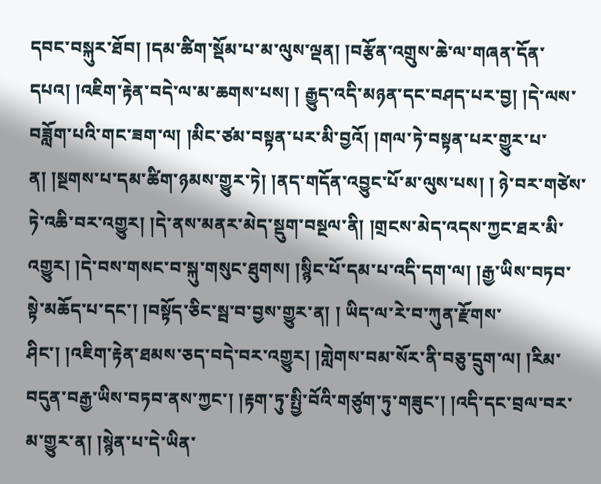དབང་བསྐུར་ཐོབ། །དམ་ཚིག་སྡོམ་པ་མ་ལུས་ལྡན། །བརྩོན་འགྲུས་ཆེ་ལ་གཞན་དོན་དཔའ། །འཇིག་རྟེན་བདེ་ལ་མ་ཆགས་པས། ། རྒྱུད་འདི་མཉན་དང་བཤད་པར་བྱ། །དེ་ལས་བཟློག་པའི་གང་ཟག་ལ། །མིང་ཙམ་བསྟན་པར་མི་བྱའོ། །གལ་ཏེ་བསྟན་པར་གྱུར་པ་ན། །སྔགས་པ་དམ་ཚིག་ཉམས་གྱུར་ཏེ། །ནད་གདོན་འབྱུང་པོ་མ་ལུས་པས། ། ཉེ་བར་གཙེས་ཏེ་འཆི་བར་འགྱུར། །དེ་ནས་མནར་མེད་སྡུག་བསྔལ་ནི། །གྲངས་མེད་འདས་ཀྱང་ཐར་མི་འགྱུར། །དེ་བས་གསང་བ་སྐུ་གསུང་ཐུགས། །སྙིང་པོ་དམ་པ་འདི་དག་ལ། །རྒྱ་ཡིས་བཏབ་སྟེ་མཆོད་པ་དང་། །བསྟོད་ཅིང་སྦ་བ་བྱས་གྱུར་ན། ། ཡིད་ལ་རེ་བ་ཀུན་རྫོགས་ཤིང་། །འཇིག་རྟེན་ཐམས་ཅད་བདེ་བར་འགྱུར། །གླེགས་བམ་སོར་ནི་བཅུ་དྲུག་ལ། །རིམ་བདུན་བརྒྱ་ཡིས་བཏབ་ནས་ཀྱང་། །རྟག་ཏུ་སྤྱི་བོའི་གཙུག་ཏུ་གཟུང་། །འདི་དང་བྲལ་བར་མ་གྱུར་ན། །སྙེན་པ་དེ་ཡིན་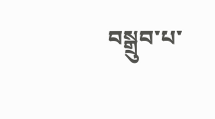བསྒྲུབ་པ་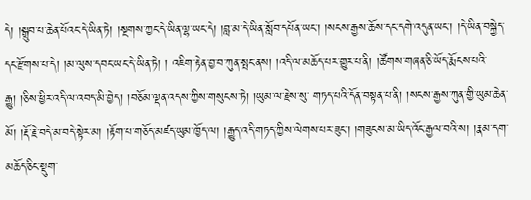དེ། །སྒྲུབ་པ་ཆེན་པོའང་དེ་ཡིན་ཏེ། །སྔགས་ཀྱང་དེ་ཡིན་ལྷ་ཡང་དེ། །བླ་མ་དེ་ཡིན་སློབ་དཔོན་ཡང་། །སངས་རྒྱས་ཆོས་དང་དགེ་འདུན་ཡང་། །དེ་ཡིན་བསྐྱེད་དང་རྫོགས་པ་དེ། །མ་ལུས་དབང་ཡང་དེ་ཡིན་ཏེ། ། འཇིག་རྟེན་བྱ་བ་ཀུན་སྤང་ནས། །འདི་ལ་མཆོད་པར་གྱུར་པ་ནི། །ཚོགས་གཞན་ཅི་ཡོད་རྨོངས་པའི་རྒྱུ། །ཅིས་ཕྱིར་འདི་ལ་འབད་མི་བྱེད། །བཅོམ་ལྡན་འདས་ཀྱིས་གསུངས་ཏེ། །ཡུམ་ལ་རྗེས་སུ་ གཏད་པའི་དོན་བསྟན་པ་ནི། །སངས་རྒྱས་ཀུན་གྱི་ཡུམ་ཆེན་མོ། །རྡོ་རྗེ་བདེ་མ་བདེ་སྟེར་མ། །རྟོག་པ་གཅོད་མཛད་ཡུམ་ཁྱོད་ལ། །རྒྱུད་འདི་གཏད་ཀྱིས་ལེགས་པར་ཟུང་། །གཟུངས་མ་ཡིད་འོང་རྒྱལ་བའི་ས། །རྣམ་དག་ མཆོད་ཅིང་སྡུག་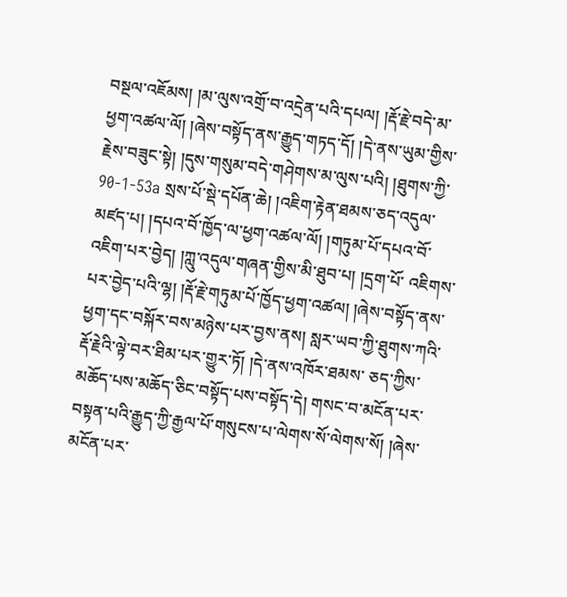བསྔལ་འཇོམས། །མ་ལུས་འགྲོ་བ་འདྲེན་པའི་དཔལ། །རྡོ་རྗེ་བདེ་མ་ཕྱག་འཚལ་ལོ། །ཞེས་བསྟོད་ནས་རྒྱུད་གཏད་དོ། །དེ་ནས་ཡུམ་གྱིས་རྗེས་བཟུང་སྟེ། །དུས་གསུམ་བདེ་གཤེགས་མ་ལུས་པའི། །ཐུགས་ཀྱི་ 90-1-53a སྲས་པོ་སྡེ་དཔོན་ཆེ། །འཇིག་རྟེན་ཐམས་ཅད་འདུལ་མཛད་པ། །དཔའ་བོ་ཁྱོད་ལ་ཕྱག་འཚལ་ལོ། །གཏུམ་པོ་དཔའ་བོ་འཇིག་པར་བྱེད། །ཀླུ་འདུལ་གཞན་གྱིས་མི་ཐུབ་པ། །དྲག་པོ་ འཇིགས་པར་བྱེད་པའི་ལྷ། །རྡོ་རྗེ་གཏུམ་པོ་ཁྱོད་ཕྱག་འཚལ། །ཞེས་བསྟོད་ནས་ཕྱག་དང་བསྐོར་བས་མཉེས་པར་བྱས་ནས། སླར་ཡབ་ཀྱི་ཐུགས་ཀའི་རྡོ་རྗེའི་ལྟེ་བར་ཐིམ་པར་གྱུར་ཏོ། །དེ་ནས་འཁོར་ཐམས་ ཅད་ཀྱིས་མཆོད་པས་མཆོད་ཅིང་བསྟོད་པས་བསྟོད་དེ། གསང་བ་མངོན་པར་བསྟན་པའི་རྒྱུད་ཀྱི་རྒྱལ་པོ་གསུངས་པ་ལེགས་སོ་ལེགས་སོ། །ཞེས་མངོན་པར་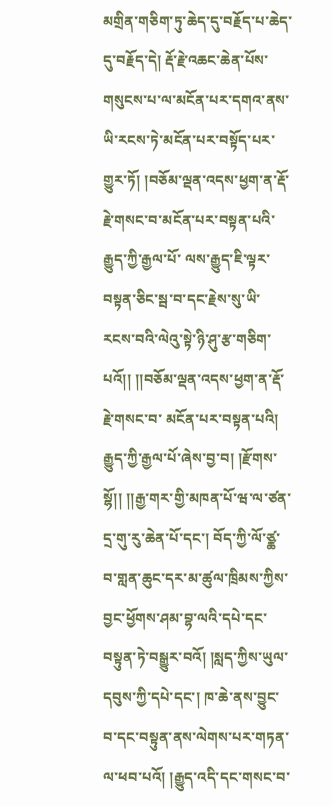མགྲིན་གཅིག་ཏུ་ཆེད་དུ་བརྗོད་པ་ཆེད་དུ་བརྗོད་དེ། རྡོ་རྗེ་འཆང་ཆེན་པོས་གསུངས་པ་ལ་མངོན་པར་དགའ་ནས་ཡི་རངས་ཏེ་མངོན་པར་བསྟོད་པར་གྱུར་ཏོ། །བཅོམ་ལྡན་འདས་ཕྱག་ན་རྡོ་རྗེ་གསང་བ་མངོན་པར་བསྟན་པའི་རྒྱུད་ཀྱི་རྒྱལ་པོ་ ལས་རྒྱུད་ཇི་ལྟར་བསྟན་ཅིང་སྦ་བ་དང་རྗེས་སུ་ཡི་རངས་བའི་ལེའུ་སྟེ་ཉི་ཤུ་རྩ་གཅིག་པའོ།། །།བཅོམ་ལྡན་འདས་ཕྱག་ན་རྡོ་རྗེ་གསང་བ་ མངོན་པར་བསྟན་པའི། རྒྱུད་ཀྱི་རྒྱལ་པོ་ཞེས་བྱ་བ། །རྫོགས་སྷོ།། །།རྒྱ་གར་གྱི་མཁན་པོ་ཝ་ལ་ཙན་དྲ་གུ་རུ་ཆེན་པོ་དང་། བོད་ཀྱི་ལོ་ཙྪ་བ་གླན་ཆུང་དར་མ་ཚུལ་ཁྲིམས་ཀྱིས་བྱང་ཕྱོགས་ཤམ་བྷ་ལའི་དཔེ་དང་བསྟུན་ཏེ་བསྒྱུར་བའོ། །སླད་ཀྱིས་ཡུལ་དབུས་ཀྱི་དཔེ་དང་། ཁ་ཆེ་ནས་བྱུང་བ་དང་བསྟུན་ནས་ལེགས་པར་གཏན་ལ་ཕབ་པའོ། །རྒྱུད་འདི་དང་གསང་བ་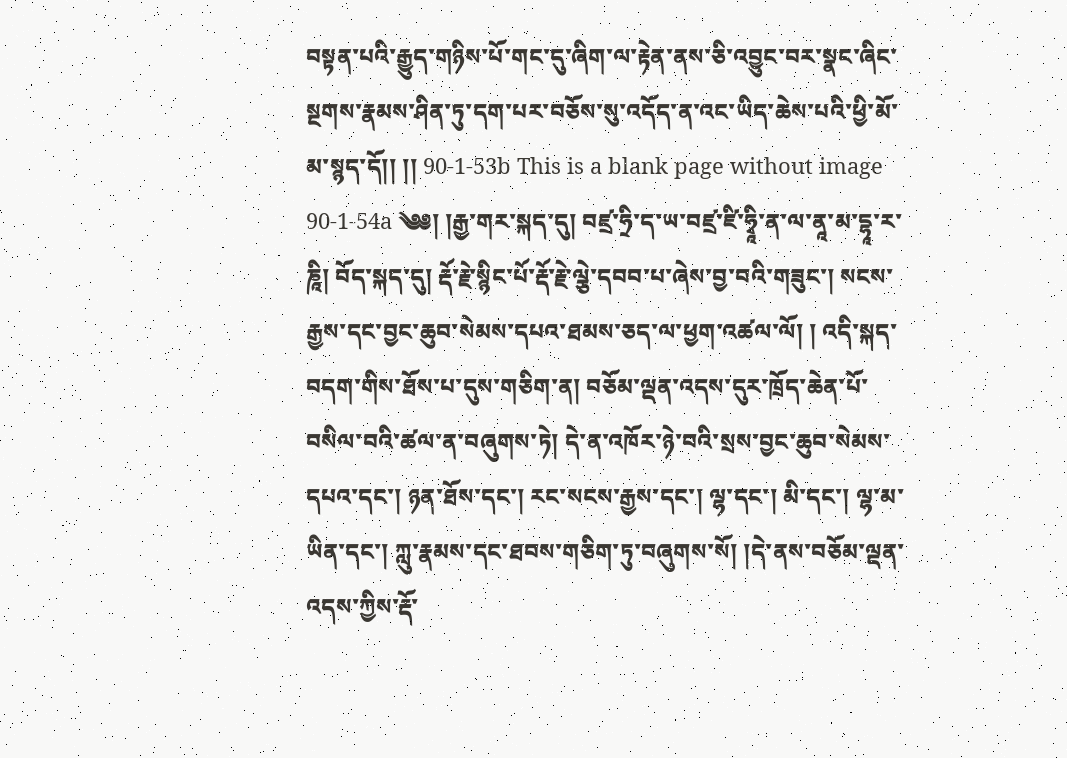བསྟན་པའི་རྒྱུད་གཉིས་པོ་གང་དུ་ཞིག་ལ་རྟེན་ནས་ཅི་འབྱུང་བར་སྣང་ཞིང་སྔགས་རྣམས་ཤིན་ཏུ་དག་པར་བཅོས་སུ་འདོད་ན་འང་ཡིད་ཆེས་པའི་ཕྱི་མོ་མ་སྙད་དོ།། །། 90-1-53b This is a blank page without image 90-1-54a ༄༅། །རྒྱ་གར་སྐད་དུ། བཛྲ་ཧྲི་ད་ཡ་བཛྲ་ཛི་ཧྭཱི་ན་ལ་ནཱ་མ་དྷཱ་ར་ཎཱི། བོད་སྐད་དུ། རྡོ་རྗེ་སྙིང་པོ་རྡོ་རྗེ་ལྕེ་དབབ་པ་ཞེས་བྱ་བའི་གཟུང་། སངས་རྒྱས་དང་བྱང་ཆུབ་སེམས་དཔའ་ཐམས་ཅད་ལ་ཕྱག་འཚལ་ལོ། ། འདི་སྐད་བདག་གིས་ཐོས་པ་དུས་གཅིག་ན། བཅོམ་ལྡན་འདས་དུར་ཁྲོད་ཆེན་པོ་བསིལ་བའི་ཚལ་ན་བཞུགས་ཏེ། དེ་ན་འཁོར་ཉེ་བའི་སྲས་བྱང་ཆུབ་སེམས་དཔའ་དང་། ཉན་ཐོས་དང་། རང་སངས་རྒྱས་དང་། ལྷ་དང་། མི་དང་། ལྷ་མ་ཡིན་དང་། ཀླུ་རྣམས་དང་ཐབས་གཅིག་ཏུ་བཞུགས་སོ། །དེ་ནས་བཅོམ་ལྡན་འདས་ཀྱིས་རྡོ་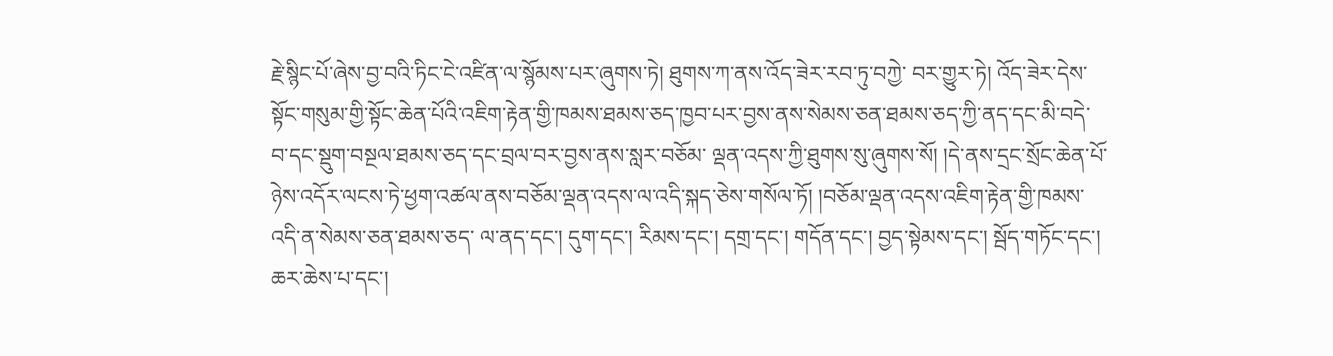རྗེ་སྙིང་པོ་ཞེས་བྱ་བའི་ཏིང་ངེ་འཛིན་ལ་སྙོམས་པར་ཞུགས་ཏེ། ཐུགས་ཀ་ནས་འོད་ཟེར་རབ་ཏུ་བཀྱེ་ བར་གྱུར་ཏེ། འོད་ཟེར་དེས་སྟོང་གསུམ་གྱི་སྟོང་ཆེན་པོའི་འཇིག་རྟེན་གྱི་ཁམས་ཐམས་ཅད་ཁྱབ་པར་བྱས་ནས་སེམས་ཅན་ཐམས་ཅད་ཀྱི་ནད་དང་མི་བདེ་བ་དང་སྡུག་བསྔལ་ཐམས་ཅད་དང་བྲལ་བར་བྱས་ནས་སླར་བཅོམ་ ལྡན་འདས་ཀྱི་ཐུགས་སུ་ཞུགས་སོ། །དེ་ནས་དྲང་སྲོང་ཆེན་པོ་ཉེས་འདོར་ལངས་ཏེ་ཕྱག་འཚལ་ནས་བཅོམ་ལྡན་འདས་ལ་འདི་སྐད་ཅེས་གསོལ་ཏོ། །བཅོམ་ལྡན་འདས་འཇིག་རྟེན་གྱི་ཁམས་འདི་ན་སེམས་ཅན་ཐམས་ཅད་ ལ་ནད་དང་། དུག་དང་། རིམས་དང་། དགྲ་དང་། གདོན་དང་། བྱད་སྟེམས་དང་། སྦོད་གཏོང་དང་། ཆར་ཆེས་པ་དང་།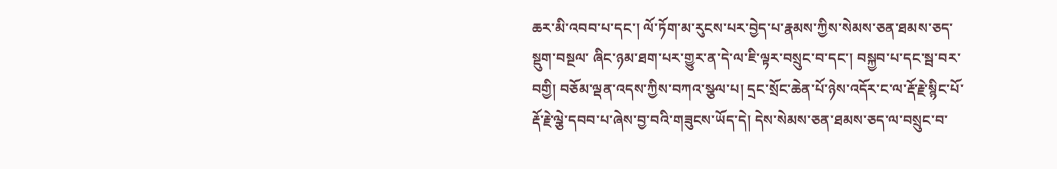ཆར་མི་འབབ་པ་དང་། ལོ་ཏོག་མ་རུངས་པར་བྱེད་པ་རྣམས་ཀྱིས་སེམས་ཅན་ཐམས་ཅད་སྡུག་བསྔལ་ ཞིང་ཉམ་ཐག་པར་གྱུར་ན་དེ་ལ་ཇི་ལྟར་བསྲུང་བ་དང་། བསྐྱབ་པ་དང་སྦ་བར་བགྱི། བཅོམ་ལྡན་འདས་ཀྱིས་བཀའ་སྩལ་པ། དྲང་སྲོང་ཆེན་པོ་ཉེས་འདོར་ང་ལ་རྡོ་རྗེ་སྙིང་པོ་རྡོ་རྗེ་ལྕེ་དབབ་པ་ཞེས་བྱ་བའི་གཟུངས་ཡོད་དེ། དེས་སེམས་ཅན་ཐམས་ཅད་ལ་བསྲུང་བ་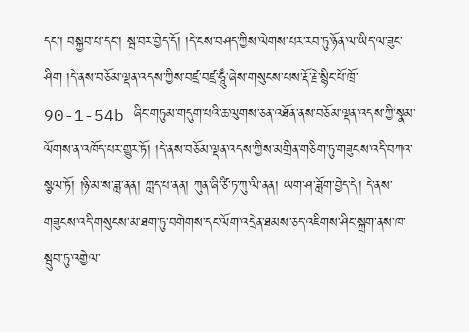དང་། བསྐྱབ་པ་དང་། སྦ་བར་བྱེད་དོ། །དེ་ངས་བཤད་ཀྱིས་ལེགས་པར་རབ་ཏུ་ཉོན་ལ་ཡིད་ལ་ཟུང་ཤིག །དེ་ནས་བཅོམ་ལྡན་འདས་ཀྱིས་བཛྲ་བཛྲ་ཧཱུྃ་ཞེས་གསུངས་པས་རྡོ་རྗེ་སྙིང་པོ་ཁྲོ་ 90-1-54b ཞིང་གཏུམ་གདུག་པའི་ཆ་ལུགས་ཅན་འཐོན་ནས་བཅོམ་ལྡན་འདས་ཀྱི་སྣམ་ལོགས་ན་འཁོད་པར་གྱུར་ཏོ། །དེ་ནས་བཅོམ་ལྡན་འདས་ཀྱིས་མགྲིན་གཅིག་ཏུ་གཟུངས་འདི་བཀའ་སྩལ་ཏོ། །ཉི་མ་ས་ཟླ་ནན། ཀླད་པ་ནན། ཀུན་ཞི་ཙི་ཏ་ཀུ་ལི་ནན། ཡག་ཤ་ཟློག་བྱེད་དེ། དེ་ནས་གཟུངས་འདི་གསུངས་མ་ཐག་ཏུ་བགེགས་དང་ལོག་འདྲེན་ཐམས་ཅད་འཇིགས་ཤིང་སྐྲག་ནས་ཁ་སྦུབ་ཏུ་འགྱེལ་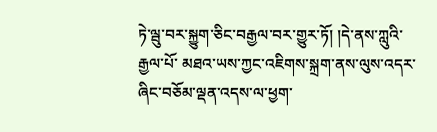ཏེ་ལྦུ་བར་སྐྱུག་ཅིང་བརྒྱལ་བར་གྱུར་ཏོ། །དེ་ནས་ཀླུའི་རྒྱལ་པོ་ མཐའ་ཡས་ཀྱང་འཇིགས་སྐྲག་ནས་ལུས་འདར་ཞིང་བཅོམ་ལྡན་འདས་ལ་ཕྱག་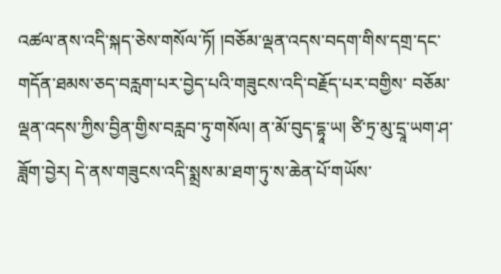འཚལ་ནས་འདི་སྐད་ཅེས་གསོལ་ཏོ། །བཅོམ་ལྡན་འདས་བདག་གིས་དགྲ་དང་གདོན་ཐམས་ཅད་བརླག་པར་བྱེད་པའི་གཟུངས་འདི་བརྗོད་པར་བགྱིས་ བཅོམ་ལྡན་འདས་ཀྱིས་བྱིན་གྱིས་བརླབ་ཏུ་གསོལ། ན་མོ་བུད་དྷཱ་ཡ། ཙི་ཏྲ་མུ་དྲཱ་ཡག་ཤ་ཟློག་བྱེར། དེ་ནས་གཟུངས་འདི་སྨྲས་མ་ཐག་ཏུ་ས་ཆེན་པོ་གཡོས་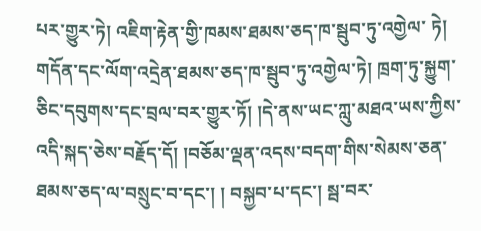པར་གྱུར་ཏེ། འཇིག་རྟེན་གྱི་ཁམས་ཐམས་ཅད་ཁ་སྦུབ་ཏུ་འགྱེལ་ ཏེ། གདོན་དང་ལོག་འདྲེན་ཐམས་ཅད་ཁ་སྦུབ་ཏུ་འགྱེལ་ཏེ། ཁྲག་ཏུ་སྐྱུག་ཅིང་དབུགས་དང་བྲལ་བར་གྱུར་ཏོ། །དེ་ནས་ཡང་ཀླུ་མཐའ་ཡས་ཀྱིས་འདི་སྐད་ཅེས་བརྗོད་དོ། །བཅོམ་ལྡན་འདས་བདག་གིས་སེམས་ཅན་ཐམས་ཅད་ལ་བསྲུང་བ་དང་། ། བསྐྱབ་པ་དང་། སྦ་བར་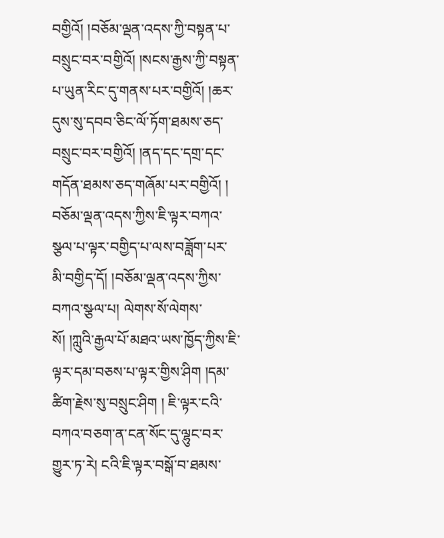བགྱིའོ། །བཅོམ་ལྡན་འདས་ཀྱི་བསྟན་པ་བསྲུང་བར་བགྱིའོ། །སངས་རྒྱས་ཀྱི་བསྟན་པ་ཡུན་རིང་དུ་གནས་པར་བགྱིའོ། །ཆར་དུས་སུ་དབབ་ཅིང་ལོ་ཏོག་ཐམས་ཅད་བསྲུང་བར་བགྱིའོ། །ནད་དང་དགྲ་དང་གདོན་ཐམས་ཅད་གཞོམ་པར་བགྱིའོ། ། བཅོམ་ལྡན་འདས་ཀྱིས་ཇི་ལྟར་བཀའ་སྩལ་པ་ལྟར་བགྱིད་པ་ལས་བཟློག་པར་མི་བགྱིད་དོ། །བཅོམ་ལྡན་འདས་ཀྱིས་བཀའ་སྩལ་པ། ལེགས་སོ་ལེགས་སོ། །ཀླུའི་རྒྱལ་པོ་མཐའ་ཡས་ཁྱོད་ཀྱིས་ཇི་ལྟར་དམ་བཅས་པ་ལྟར་གྱིས་ཤིག །དམ་ཚིག་རྗེས་སུ་བསྲུང་ཤིག ། ཇི་ལྟར་ངའི་བཀའ་བཅག་ན་ངན་སོང་དུ་ལྷུང་བར་གྱུར་ཏ་རེ། ངའི་ཇི་ལྟར་བསྒོ་བ་ཐམས་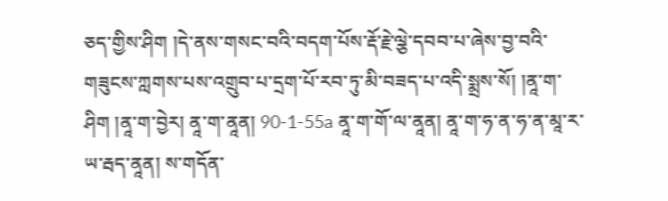ཅད་གྱིས་ཤིག །དེ་ནས་གསང་བའི་བདག་པོས་རྡོ་རྗེ་ལྕེ་དབབ་པ་ཞེས་བྱ་བའི་གཟུངས་ཀླགས་པས་འགྲུབ་པ་དྲག་པོ་རབ་ཏུ་མི་བཟད་པ་འདི་སྨྲས་སོ། །ནཱ་ག་ཤིག །ནཱ་ག་བྱེར། ནཱ་ག་ནཱན། 90-1-55a ནཱ་ག་གོ་ལ་ནཱན། ནཱ་ག་ཧ་ན་ཧ་ན་མཱ་ར་ཡ་རྦད་ནཱན། ས་གདོན་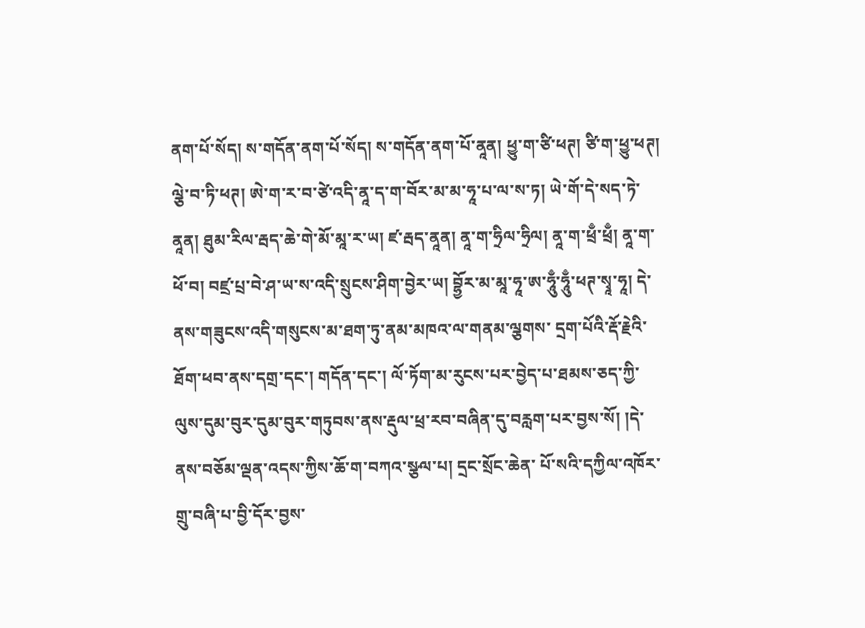ནག་པོ་སོད། ས་གདོན་ནག་པོ་སོད། ས་གདོན་ནག་པོ་ནཱན། ཕྱུ་ག་ཙི་ཕཊ། ཙི་ག་ཕྱུ་ཕཊ། ལྕེ་བ་ཏི་ཕཊ། ཨེ་ག་ར་བ་ཙེ་འདི་ནཱ་ད་ག་བོར་མ་མ་ཧཱ་པ་ལ་ས་ཏ། ཡེ་གོ་དེ་སད་ཏེ་ནཱན། ཐུམ་རིལ་རྦད་ཆེ་གེ་མོ་མཱ་ར་ཡ། ཛ་རྦད་ནཱན། ནཱ་ག་ཧྲིལ་ཧྲིལ། ནཱ་ག་ཕྲྃ་ཕྲྃ། ནཱ་ག་ཕོ་བ། བཛྲ་པྲ་བེ་ཤ་ཡ་ས་འདི་སྲུངས་ཤིག་བྱེར་ཡ། བྷྱོར་མ་མཱ་ཧཱ་ཨ་ཧཱུྃ་ཧཱུྃ་ཕཊ་སྭཱ་ཧཱ། དེ་ནས་གཟུངས་འདི་གསུངས་མ་ཐག་ཏུ་ནམ་མཁའ་ལ་གནམ་ལྕགས་ དྲག་པོའི་རྡོ་རྗེའི་ཐོག་ཕབ་ནས་དགྲ་དང་། གདོན་དང་། ལོ་ཏོག་མ་རུངས་པར་བྱེད་པ་ཐམས་ཅད་ཀྱི་ལུས་དུམ་བུར་དུམ་བུར་གཏུབས་ནས་རྡུལ་ཕྲ་རབ་བཞིན་དུ་བརླག་པར་བྱས་སོ། །དེ་ནས་བཅོམ་ལྡན་འདས་ཀྱིས་ཆོ་ག་བཀའ་སྩལ་པ། དྲང་སྲོང་ཆེན་ པོ་སའི་དཀྱིལ་འཁོར་གྲུ་བཞི་པ་བྱི་དོར་བྱས་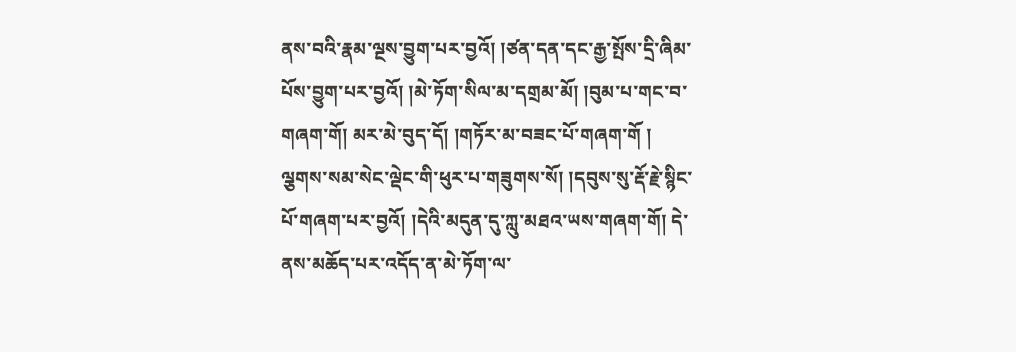ནས་བའི་རྣམ་ལྔས་བྱུག་པར་བྱའོ། །ཙན་དན་དང་རྒྱ་སྤོས་དྲི་ཞིམ་པོས་བྱུག་པར་བྱའོ། །མེ་ཏོག་སིལ་མ་དགྲམ་མོ། །བུམ་པ་གང་བ་གཞག་གོ། མར་མེ་བུད་དོ། །གཏོར་མ་བཟང་པོ་གཞག་གོ ། ལྕགས་སམ་སེང་ལྡེང་གི་ཕུར་པ་གཟུགས་སོ། །དབུས་སུ་རྡོ་རྗེ་སྙིང་པོ་གཞག་པར་བྱའོ། །དེའི་མདུན་དུ་ཀླུ་མཐའ་ཡས་གཞག་གོ། དེ་ནས་མཆོད་པར་འདོད་ན་མེ་ཏོག་ལ་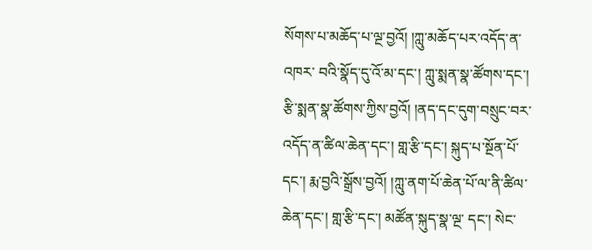སོགས་པ་མཆོད་པ་ལྔ་བྱའོ། །ཀླུ་མཆོད་པར་འདོད་ན་འཁར་ བའི་སྣོད་དུ་འོ་མ་དང་། ཀླུ་སྨན་སྣ་ཚོགས་དང་། རྩི་སྨན་སྣ་ཚོགས་ཀྱིས་བྱའོ། །ནད་དང་དུག་བསྲུང་བར་འདོད་ན་ཚིལ་ཆེན་དང་། གླ་རྩི་དང་། སྐུད་པ་སྔོན་པོ་དང་། རྨ་བྱའི་སྒྲོས་བྱའོ། །ཀླུ་ནག་པོ་ཆེན་པོ་ལ་ནི་ཚིལ་ཆེན་དང་། གླ་རྩི་དང་། མཚོན་སྐུད་སྣ་ལྔ་ དང་། སེང་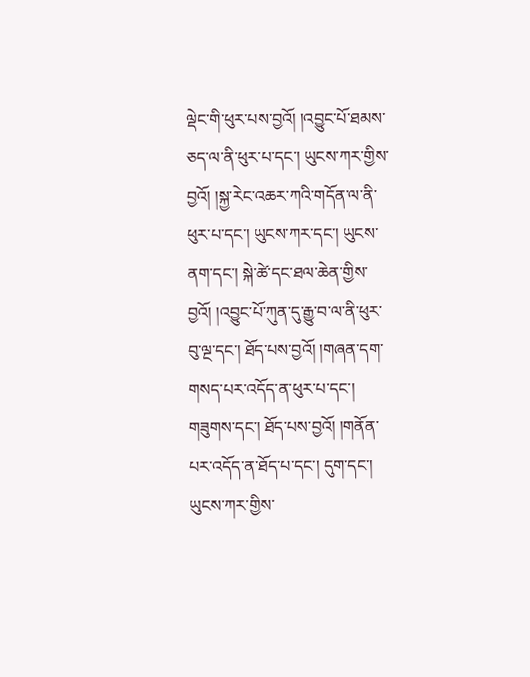ལྡེང་གི་ཕུར་པས་བྱའོ། །འབྱུང་པོ་ཐམས་ཅད་ལ་ནི་ཕུར་པ་དང་། ཡུངས་ཀར་གྱིས་བྱའོ། །སྐྱ་རེང་འཆར་ཀའི་གདོན་ལ་ནི་ཕུར་པ་དང་། ཡུངས་ཀར་དང་། ཡུངས་ནག་དང་། སྐེ་ཚེ་དང་ཐལ་ཆེན་གྱིས་བྱའོ། །འབྱུང་པོ་ཀུན་དུ་རྒྱུ་བ་ལ་ནི་ཕུར་ བུ་ལྔ་དང་། ཐོད་པས་བྱའོ། །གཞན་དག་གསད་པར་འདོད་ན་ཕུར་པ་དང་། གཟུགས་དང་། ཐོད་པས་བྱའོ། །གནོན་པར་འདོད་ན་ཐོད་པ་དང་། དུག་དང་། ཡུངས་ཀར་གྱིས་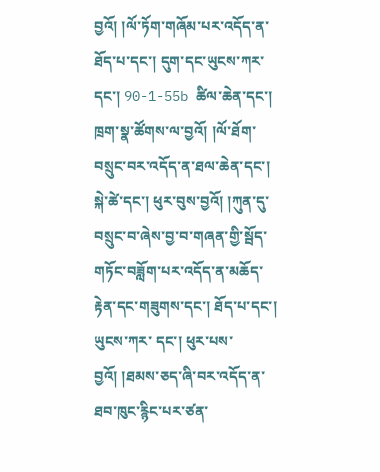བྱའོ། །ལོ་ཏོག་གཞོམ་པར་འདོད་ན་ཐོད་པ་དང་། དུག་དང་ཡུངས་ཀར་དང་། 90-1-55b ཚིལ་ཆེན་དང་། ཁྲག་སྣ་ཚོགས་ལ་བྱའོ། །ལོ་ཐོག་བསྲུང་བར་འདོད་ན་ཐལ་ཆེན་དང་། སྐེ་ཚེ་དང་། ཕུར་བུས་བྱའོ། །ཀུན་དུ་བསྲུང་བ་ཞེས་བྱ་བ་གཞན་གྱི་སྦོད་གཏོང་བཟློག་པར་འདོད་ན་མཆོད་རྟེན་དང་གཟུགས་དང་། ཐོད་པ་དང་། ཡུངས་ཀར་ དང་། ཕུར་པས་བྱའོ། །ཐམས་ཅད་ཞི་བར་འདོད་ན་ཐབ་ཁུང་རྙིང་པར་ཙན་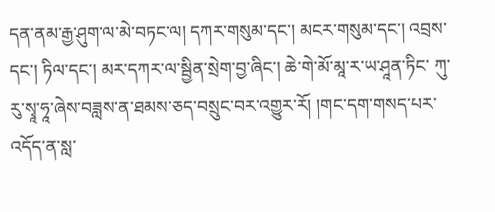དན་ནམ་རྒྱ་ཤུག་ལ་མེ་བཏང་ལ། དཀར་གསུམ་དང་། མངར་གསུམ་དང་། འབྲས་དང་། ཏིལ་དང་། མར་དཀར་ལ་སྦྱིན་སྲེག་བྱ་ཞིང་། ཆེ་གེ་མོ་མཱ་ར་ཡ་ཤཱན་ཏིང་ ཀུ་རུ་སྭཱ་ཧཱ་ཞེས་བཟླས་ན་ཐམས་ཅད་བསྲུང་བར་འགྱུར་རོ། །གང་དག་གསད་པར་འདོད་ན་སླ་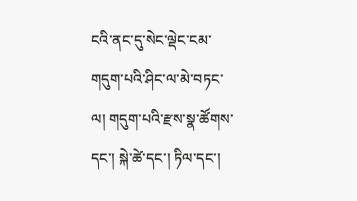ངའི་ནང་དུ་སེང་ལྡེང་ངམ་གདུག་པའི་ཤིང་ལ་མེ་བཏང་ལ། གདུག་པའི་རྫས་སྣ་ཚོགས་དང་། སྐེ་ཚེ་དང་། ཏིལ་དང་།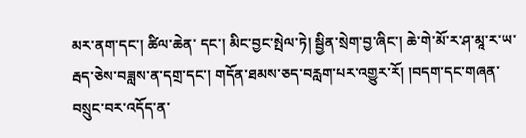མར་ནག་དང་། ཚིལ་ཆེན་ དང་། མིང་བྱང་སྤེལ་ཏེ། སྦྱིན་སྲེག་བྱ་ཞིང་། ཆེ་གེ་མོ་ར་ཤ་མཱ་ར་ཡ་རྦད་ཅེས་བཟླས་ན་དགྲ་དང་། གདོན་ཐམས་ཅད་བརླག་པར་འགྱུར་རོ། །བདག་དང་གཞན་བསྲུང་བར་འདོད་ན་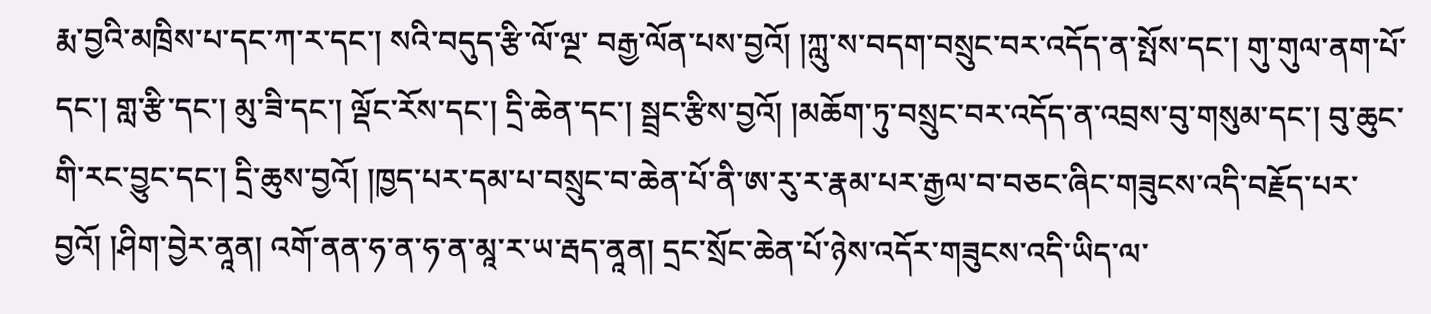རྨ་བྱའི་མཁྲིས་པ་དང་ཀ་ར་དང་། སའི་བདུད་རྩི་ལོ་ལྔ་ བརྒྱ་ལོན་པས་བྱའོ། །ཀླུ་ས་བདག་བསྲུང་བར་འདོད་ན་སྤོས་དང་། གུ་གུལ་ནག་པོ་དང་། གླ་རྩི་དང་། མུ་ཟི་དང་། ལྡོང་རོས་དང་། དྲི་ཆེན་དང་། སྦྲང་རྩིས་བྱའོ། །མཆོག་ཏུ་བསྲུང་བར་འདོད་ན་འབྲས་བུ་གསུམ་དང་། བུ་ཆུང་གི་རང་བྱུང་དང་། དྲི་ཆུས་བྱའོ། །ཁྱད་པར་དམ་པ་བསྲུང་བ་ཆེན་པོ་ནི་ཨ་རུ་ར་རྣམ་པར་རྒྱལ་བ་བཅང་ཞིང་གཟུངས་འདི་བརྗོད་པར་བྱའོ། །ཤིག་བྱེར་ནཱན། འགོ་ནན་ཧ་ན་ཧ་ན་མཱ་ར་ཡ་རྦད་ནཱན། དྲང་སྲོང་ཆེན་པོ་ཉེས་འདོར་གཟུངས་འདི་ཡིད་ལ་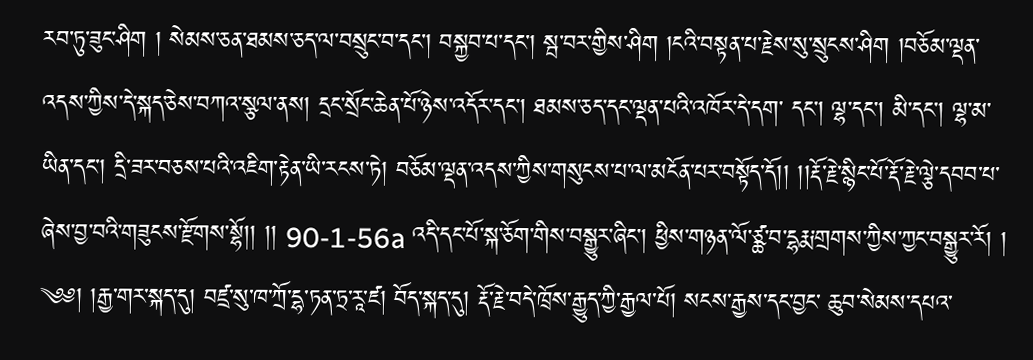རབ་ཏུ་ཟུང་ཤིག ། སེམས་ཅན་ཐམས་ཅད་ལ་བསྲུང་བ་དང་། བསྐྱབ་པ་དང་། སྦ་བར་གྱིས་ཤིག །ངའི་བསྟན་པ་རྗེས་སུ་སྲུངས་ཤིག །བཅོམ་ལྡན་འདས་ཀྱིས་དེ་སྐད་ཅེས་བཀའ་སྩལ་ནས། དྲང་སྲོང་ཆེན་པོ་ཉེས་འདོར་དང་། ཐམས་ཅད་དང་ལྡན་པའི་འཁོར་དེ་དག་ དང་། ལྷ་དང་། མི་དང་། ལྷ་མ་ཡིན་དང་། དྲི་ཟར་བཅས་པའི་འཇིག་རྟེན་ཡི་རངས་ཏེ། བཅོམ་ལྡན་འདས་ཀྱིས་གསུངས་པ་ལ་མངོན་པར་བསྟོད་དོ།། །།རྡོ་རྗེ་སྙིང་པོ་རྡོ་རྗེ་ལྕེ་དབབ་པ་ཞེས་བྱ་བའི་གཟུངས་རྫོགས་སྷོ།། །། 90-1-56a འདི་དང་པོ་སྐ་ཅོག་གིས་བསྒྱུར་ཞིང་། ཕྱིས་གཉན་ལོ་ཙྪ་བ་དྷརྨ་གྲགས་ཀྱིས་ཀྱང་བསྒྱུར་རོ། ། ༄༅། །རྒྱ་གར་སྐད་དུ། བཛྲ་སུ་ཁ་ཀྲོ་དྷ་ཏན་ཏྲ་རཱ་ཛ། བོད་སྐད་དུ། རྡོ་རྗེ་བདེ་ཁྲོས་རྒྱུད་ཀྱི་རྒྱལ་པོ། སངས་རྒྱས་དང་བྱང་ ཆུབ་སེམས་དཔའ་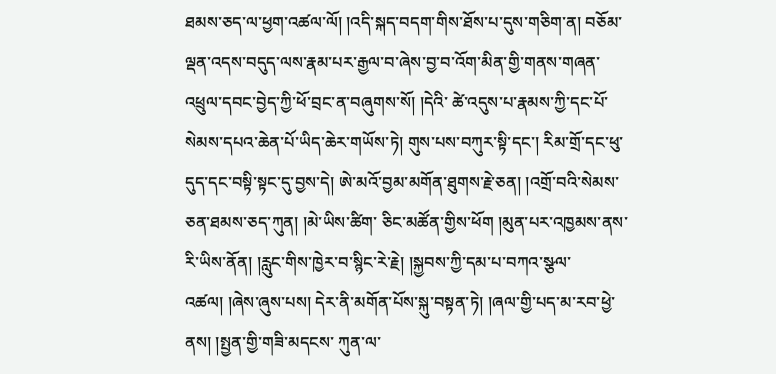ཐམས་ཅད་ལ་ཕྱག་འཚལ་ལོ། །འདི་སྐད་བདག་གིས་ཐོས་པ་དུས་གཅིག་ན། བཅོམ་ལྡན་འདས་བདུད་ལས་རྣམ་པར་རྒྱལ་བ་ཞེས་བྱ་བ་འོག་མིན་གྱི་གནས་གཞན་འཕྲུལ་དབང་བྱེད་ཀྱི་ཕོ་བྲང་ན་བཞུགས་སོ། །དེའི་ ཚེ་འདུས་པ་རྣམས་ཀྱི་དང་པོ་སེམས་དཔའ་ཆེན་པོ་ཡིད་ཆེར་གཡོས་ཏེ། གུས་པས་བཀུར་སྟི་དང་། རིམ་གྲོ་དང་ཕུ་དུད་དང་བསྟི་སྟང་དུ་བྱས་དེ། ཨེ་མའོ་བྱམ་མགོན་ཐུགས་རྗེ་ཅན། །འགྲོ་བའི་སེམས་ཅན་ཐམས་ཅད་ཀུན། །མེ་ཡིས་ཚིག་ ཅིང་མཚོན་གྱིས་ཕོག །མུན་པར་འཁྱམས་ནས་རི་ཡིས་ནོན། །རླུང་གིས་ཁྱེར་བ་སྙིང་རེ་རྗེ། །སྐྱབས་ཀྱི་དམ་པ་བཀའ་སྩལ་འཚལ། །ཞེས་ཞུས་པས། དེར་ནི་མགོན་པོས་སྐུ་བསྟན་ཏེ། །ཞལ་གྱི་པད་མ་རབ་ཕྱེ་ནས། །སྤྱན་གྱི་གཟི་མདངས་ ཀུན་ལ་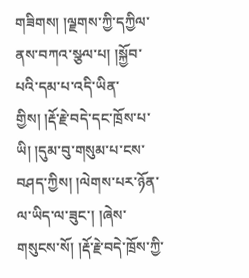གཟིགས། །ལྗགས་ཀྱི་དཀྱིལ་ནས་བཀའ་སྩལ་པ། །སྐྱོབ་པའི་དམ་པ་འདི་ཡིན་གྱིས། །རྡོ་རྗེ་བདེ་དང་ཁྲོས་པ་ཡི། །དུམ་བུ་གསུམ་པ་ངས་བཤད་ཀྱིས། །ལེགས་པར་ཉོན་ལ་ཡིད་ལ་ཟུང་། །ཞེས་གསུངས་སོ། །རྡོ་རྗེ་བདེ་ཁྲོས་ཀྱི་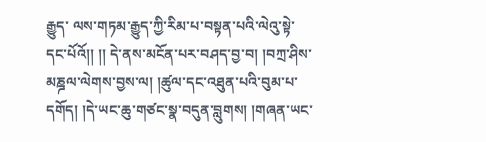རྒྱུད་ ལས་གཏམ་རྒྱུད་ཀྱི་རིམ་པ་བསྟན་པའི་ལེའུ་སྟེ་དང་པོའོ།། །། དེ་ནས་མངོན་པར་བཤད་བྱ་བ། །བཀྲ་ཤིས་མཎྜལ་ལེགས་བྱས་ལ། །ཚུལ་དང་འཐུན་པའི་བུམ་པ་དགོད། །དེ་ཡང་ཆུ་གཙང་སྣ་བདུན་བླུགས། །གཞན་ཡང་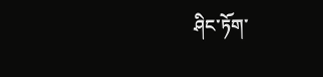ཤིང་ཏོག་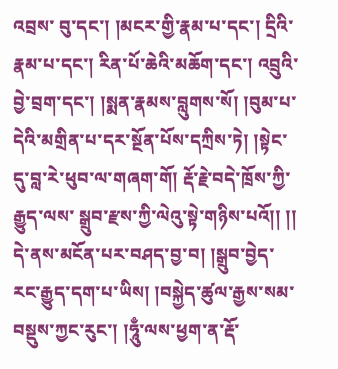འབྲས་ བུ་དང་། །མངར་གྱི་རྣམ་པ་དང་། དྲིའི་རྣམ་པ་དང་། རིན་པོ་ཆེའི་མཆོག་དང་། འབྲུའི་བྱེ་བྲག་དང་། །སྨན་རྣམས་བླུགས་སོ། །བུམ་པ་དེའི་མགྲིན་པ་དར་སྔོན་པོས་དཀྲིས་ཏེ། །སྟེང་དུ་བླ་རེ་ཕུབ་ལ་གཞག་གོ། རྡོ་རྗེ་བདེ་ཁྲོས་ཀྱི་རྒྱུད་ལས་ སྒྲུབ་རྫས་ཀྱི་ལེའུ་སྟེ་གཉིས་པའོ།། །། དེ་ནས་མངོན་པར་བཤད་བྱ་བ། །སྒྲུབ་བྱེད་རང་རྒྱུད་དག་པ་ཡིས། །བསྐྱེད་ཚུལ་རྒྱས་སམ་བསྡུས་ཀྱང་རུང་། །ཧཱུྃ་ལས་ཕྱག་ན་རྡོ་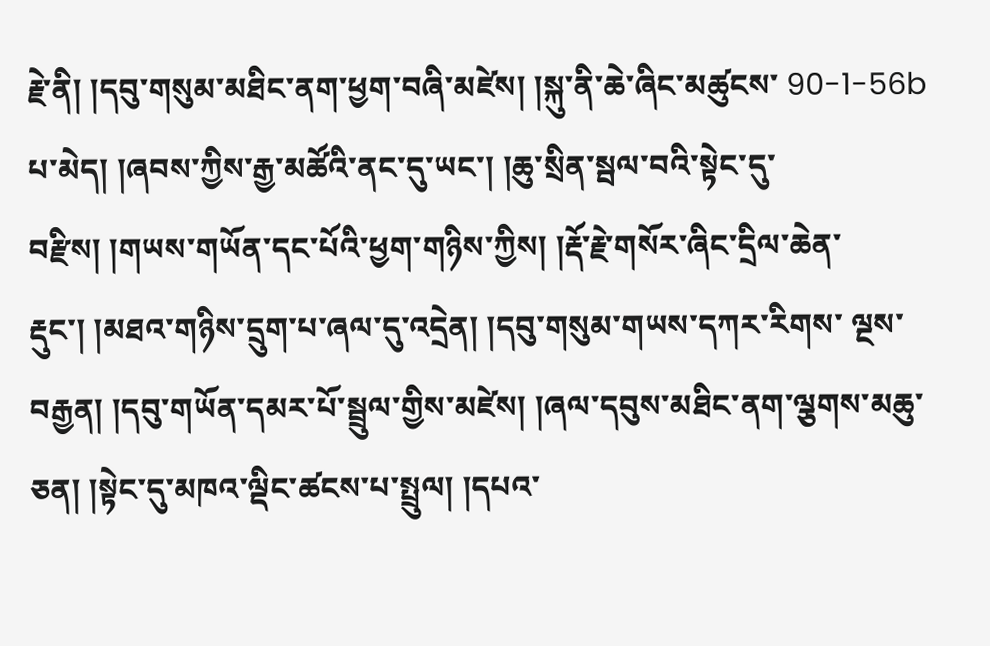རྗེ་ནི། །དབུ་གསུམ་མཐིང་ནག་ཕྱག་བཞི་མཛེས། །སྐུ་ནི་ཆེ་ཞིང་མཚུངས་ 90-1-56b པ་མེད། །ཞབས་ཀྱིས་རྒྱ་མཚོའི་ནང་དུ་ཡང་། །ཆུ་སྲིན་སྦལ་བའི་སྟེང་དུ་བརྫིས། །གཡས་གཡོན་དང་པོའི་ཕྱག་གཉིས་ཀྱིས། །རྡོ་རྗེ་གསོར་ཞིང་དྲིལ་ཆེན་རྡུང་། །མཐའ་གཉིས་དྲུག་པ་ཞལ་དུ་འདྲེན། །དབུ་གསུམ་གཡས་དཀར་རིགས་ ལྔས་བརྒྱན། །དབུ་གཡོན་དམར་པོ་སྦྲུལ་གྱིས་མཛེས། །ཞལ་དབུས་མཐིང་ནག་ལྕགས་མཆུ་ཅན། །སྟེང་དུ་མཁའ་ལྡིང་ཚངས་པ་སྤྲུལ། །དཔའ་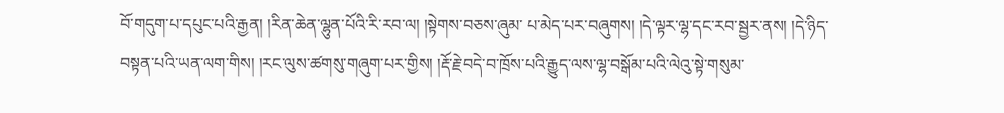བོ་གདུག་པ་དཔུང་པའི་རྒྱན། །རིན་ཆེན་ལྷུན་པོའི་རི་རབ་ལ། །སྟེགས་བཅས་ཞུམ་ པ་མེད་པར་བཞུགས། །དེ་ལྟར་ལྷ་དང་རབ་སྦྱར་ནས། །དེ་ཉིད་བསྟན་པའི་ཡན་ལག་གིས། །རང་ལུས་ཚགསུ་གཞུག་པར་གྱིས། །རྡོ་རྗེ་བདེ་བ་ཁྲོས་པའི་རྒྱུད་ལས་ལྷ་བསྒོམ་པའི་ལེའུ་སྟེ་གསུམ་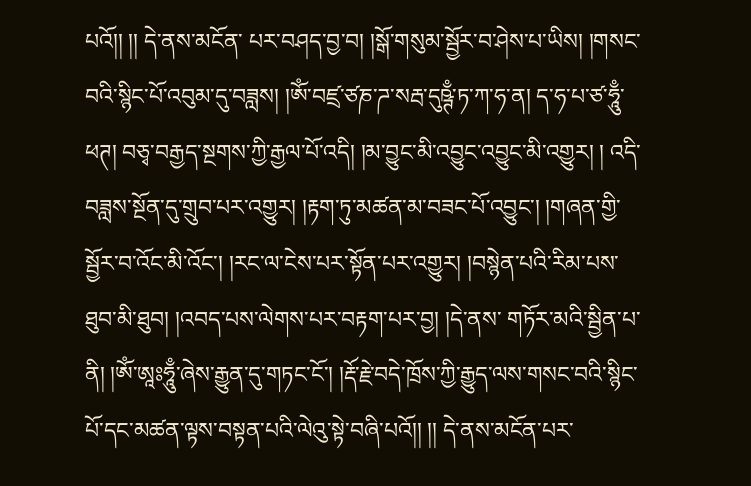པའོ།། །། དེ་ནས་མངོན་ པར་བཤད་བྱ་བ། །སྒོ་གསུམ་སྦྱོར་བ་ཤེས་པ་ཡིས། །གསང་བའི་སྙིང་པོ་འབུམ་དུ་བཟླས། །ཨོཾ་བཛྲ་ཙཎ་ཌ་སརྦ་དུཥྚྃ་ཏ་ཀ་ཧ་ན། ད་ཧ་པ་ཙ་ཧཱུྃ་ཕཊ། བཅྭ་བརྒྱད་སྔགས་ཀྱི་རྒྱལ་པོ་འདི། །མ་བྱུང་མི་འབྱུང་འབྱུང་མི་འགྱུར། ། འདི་བཟླས་སྔོན་དུ་གྲུབ་པར་འགྱུར། །རྟག་ཏུ་མཚན་མ་བཟང་པོ་འབྱུང་། །གཞན་གྱི་སྦྱོར་བ་འོང་མི་འོང་། །རང་ལ་ངེས་པར་སྟོན་པར་འགྱུར། །བསྙེན་པའི་རིམ་པས་ཐུབ་མི་ཐུབ། །འབད་པས་ལེགས་པར་བརྟག་པར་བྱ། །དེ་ནས་ གཏོར་མའི་སྦྱིན་པ་ནི། །ཨོཾ་ཨཱཿཧཱུྃ་ཞེས་རྒྱུན་དུ་གཏང་ངོ་། །རྡོ་རྗེ་བདེ་ཁྲོས་ཀྱི་རྒྱུད་ལས་གསང་བའི་སྙིང་པོ་དང་མཚན་ལྟས་བསྟན་པའི་ལེའུ་སྟེ་བཞི་པའོ།། །། དེ་ནས་མངོན་པར་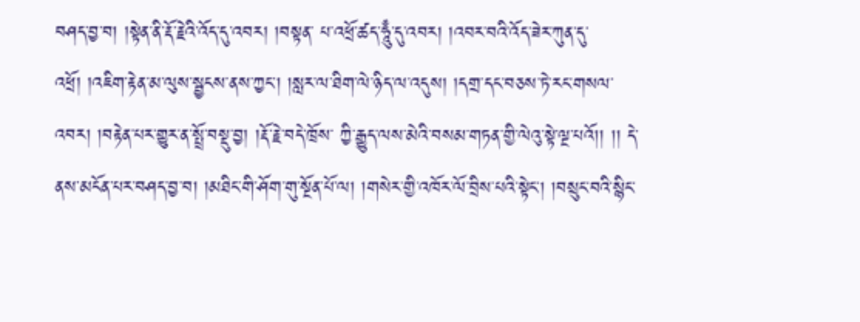བཤད་བྱ་བ། །སྟེན་ནི་རྡོ་རྗེའི་འོད་དུ་འབར། །བསྟན་ པ་འཕྲོ་ཚད་ཧཱུྃ་དུ་འབར། །འབར་བའི་འོད་ཟེར་ཀུན་དུ་འཕྲོ། །འཇིག་རྟེན་མ་ལུས་སྦྱངས་ནས་ཀྱང་། །སླར་ལ་ཐིག་ལེ་ཉིད་ལ་འདུས། །དགྲ་དང་བཅས་ཏེ་རང་གསལ་འབར། །བརྟེན་པར་གྱུར་ན་སྤྲོ་བསྡུ་བྱ། །རྡོ་རྗེ་བདེ་ཁྲོས་ ཀྱི་རྒྱུད་ལས་མེའི་བསམ་གཏན་གྱི་ལེའུ་སྟེ་ལྔ་པའོ།། །། དེ་ནས་མངོན་པར་བཤད་བྱ་བ། །མཐིང་གི་ཤོག་གུ་སྔོན་པོ་ལ། །གསེར་གྱི་འཁོར་ལོ་བྲིས་པའི་སྟེང་། །བསྲུང་བའི་སྙིང་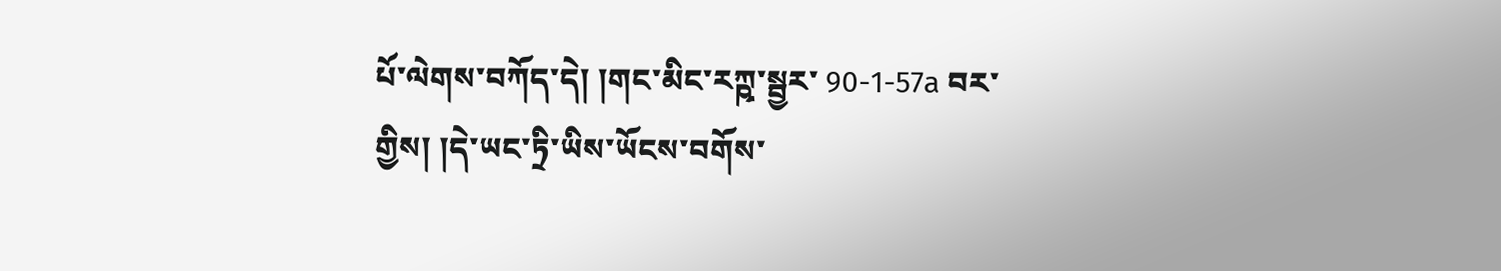པོ་ལེགས་བཀོད་དེ། །གང་མིང་རཀྵ་སྦྱར་ 90-1-57a བར་གྱིས། །དེ་ཡང་ཏྲི་ཡིས་ཡོངས་བགོས་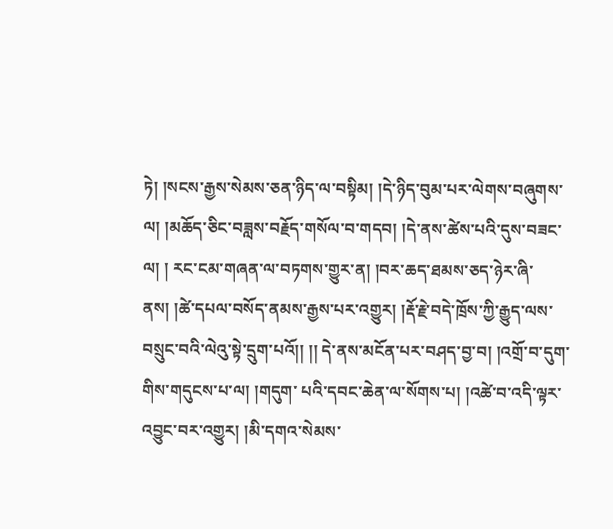ཏེ། །སངས་རྒྱས་སེམས་ཅན་ཉིད་ལ་བསྟིམ། །དེ་ཉིད་བུམ་པར་ལེགས་བཞུགས་ལ། །མཆོད་ཅིང་བཟླས་བརྗོད་གསོལ་བ་གདབ། །དེ་ནས་ཚེས་པའི་དུས་བཟང་ལ། ། རང་ངམ་གཞན་ལ་བཏགས་གྱུར་ན། །བར་ཆད་ཐམས་ཅད་ཉེར་ཞི་ནས། །ཚེ་དཔལ་བསོད་ནམས་རྒྱས་པར་འགྱུར། །རྡོ་རྗེ་བདེ་ཁྲོས་ཀྱི་རྒྱུད་ལས་བསྲུང་བའི་ལེའུ་སྟེ་དྲུག་པའོ།། །། དེ་ནས་མངོན་པར་བཤད་བྱ་བ། །འགྲོ་བ་དུག་གིས་གདུངས་པ་ལ། །གདུག་ པའི་དབང་ཆེན་ལ་སོགས་པ། །འཚེ་བ་འདི་ལྟར་འབྱུང་བར་འགྱུར། །མི་དགའ་སེམས་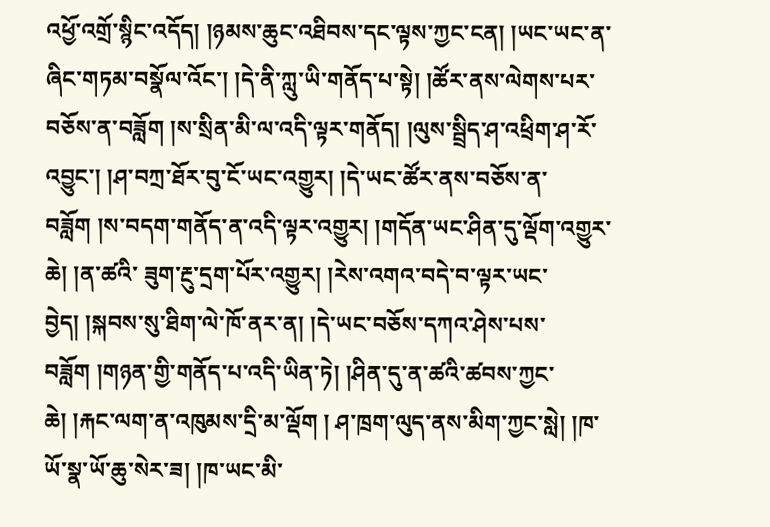འཕྱོ་འགྲོ་སྙིང་འདོད། །ཉམས་ཆུང་འཐིབས་དང་ལྟས་ཀྱང་ངན། །ཡང་ཡང་ན་ཞིང་གཏམ་བསྣོལ་འོང་། །དེ་ནི་ཀླུ་ཡི་གནོད་པ་སྟེ། །ཚོར་ནས་ལེགས་པར་ བཅོས་ན་བཟློག །ས་སྲིན་མི་ལ་འདི་ལྟར་གནོད། །ལུས་སྦྲིད་ཤ་འཕྲིག་ཤ་རོ་འབྱུང་། །ཤ་བཀྲ་ཐོར་བུ་ངོ་ཡང་འགྱུར། །དེ་ཡང་ཚོར་ནས་བཅོས་ན་བཟློག །ས་བདག་གནོད་ན་འདི་ལྟར་འགྱུར། །གདོན་ཡང་ཤིན་དུ་ལྡོག་འགྱུར་ཆེ། །ན་ཚའི་ ཟུག་རྔུ་དྲག་པོར་འགྱུར། །རེས་འགའ་བདེ་བ་ལྟར་ཡང་བྱེད། །སྐབས་སུ་ཐིག་ལེ་ཁོ་ནར་ན། །དེ་ཡང་བཅོས་དཀའ་ཤེས་པས་བཟློག །གཉན་གྱི་གནོད་པ་འདི་ཡིན་ཏེ། །ཤིན་དུ་ན་ཚའི་ཚབས་ཀྱང་ཆེ། །རྐང་ལག་ན་འཁུམས་དྲི་མ་ལྡོག ། ཤ་ཁྲག་ལུད་ནས་མིག་ཀྱང་སླེ། །ཁ་ཡོ་སྣ་ཡོ་ཆུ་སེར་ཟ། །ཁ་ཡང་མི་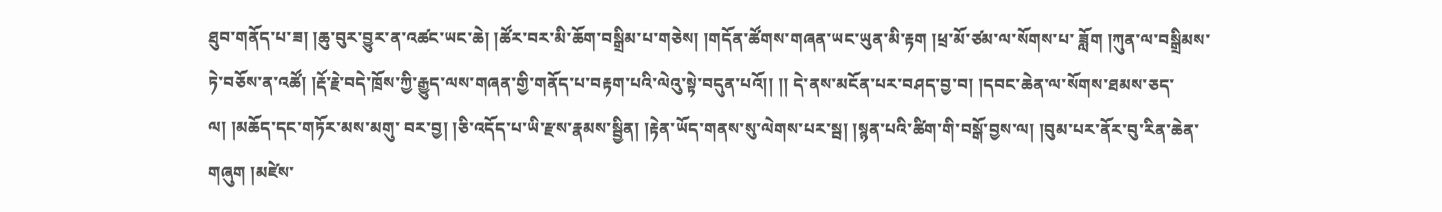ཐུབ་གནོད་པ་ཟ། །ཆུ་བུར་བྱུར་ན་འཚང་ཡང་ཆེ། །ཚོར་བར་མི་ཆོག་བསྒྲིམ་པ་གཅེས། །གདོན་ཚོགས་གཞན་ཡང་ཡུན་མི་རྟག །ཕྲ་མོ་ཙམ་ལ་སོགས་པ་ ཟློག །ཀུན་ལ་བསྒྲིམས་ཏེ་བཅོས་ན་འཚོ། །རྡོ་རྗེ་བདེ་ཁྲོས་ཀྱི་རྒྱུད་ལས་གཞན་གྱི་གནོད་པ་བརྟག་པའི་ལེའུ་སྟེ་བདུན་པའོ།། །། དེ་ནས་མངོན་པར་བཤད་བྱ་བ། །དབང་ཆེན་ལ་སོགས་ཐམས་ཅད་ལ། །མཆོད་དང་གཏོར་མས་མགུ་ བར་བྱ། །ཅི་འདོད་པ་ཡི་རྫས་རྣམས་སྦྱིན། །རྟེན་ཡོད་གནས་སུ་ལེགས་པར་སྦ། །སྙན་པའི་ཚིག་གི་བསྒོ་བྱས་ལ། །བུམ་པར་ནོར་བུ་རིན་ཆེན་གཞུག །མཛེས་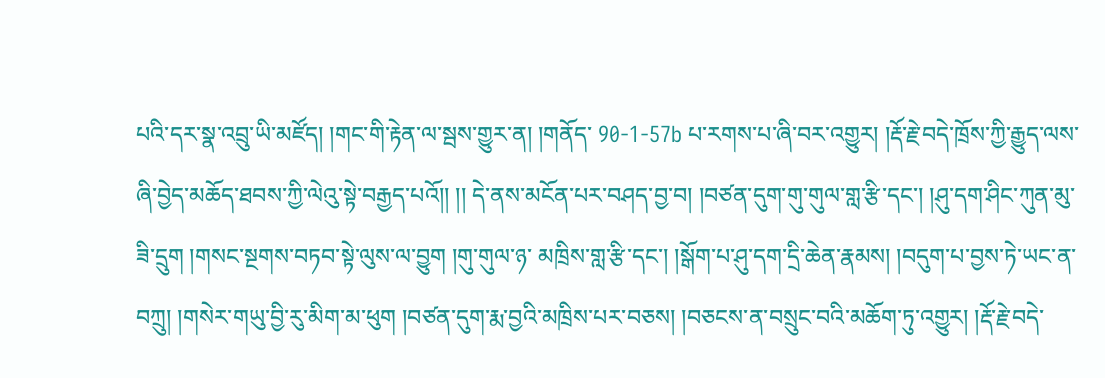པའི་དར་སྣ་འབྲུ་ཡི་མཛོད། །གང་གི་རྟེན་ལ་སྦས་གྱུར་ན། །གནོད་ 90-1-57b པ་རགས་པ་ཞི་བར་འགྱུར། །རྡོ་རྗེ་བདེ་ཁྲོས་ཀྱི་རྒྱུད་ལས་ཞི་བྱེད་མཆོད་ཐབས་ཀྱི་ལེའུ་སྟེ་བརྒྱད་པའོ།། །། དེ་ནས་མངོན་པར་བཤད་བྱ་བ། །བཙན་དུག་གུ་གུལ་གླ་རྩི་དང་། །ཤུ་དག་ཤིང་ཀུན་མུ་ཟི་དྲུག །གསང་སྔགས་བཏབ་སྟེ་ལུས་ལ་བྱུག །གུ་གུལ་ཉ་ མཁྲིས་གླ་རྩི་དང་། །སྒོག་པ་ཤུ་དག་དྲི་ཆེན་རྣམས། །བདུག་པ་བྱས་ཏེ་ཡང་ན་བཀྲུ། །གསེར་གཡུ་བྱི་རུ་མིག་མ་ཕུག །བཙན་དུག་རྨ་བྱའི་མཁྲིས་པར་བཅས། །བཅངས་ན་བསྲུང་བའི་མཆོག་ཏུ་འགྱུར། །རྡོ་རྗེ་བདེ་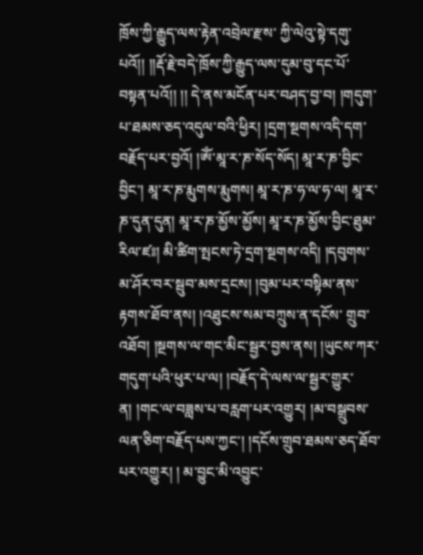ཁྲོས་ཀྱི་རྒྱུད་ལས་རྟེན་འབྲེལ་རྫས་ ཀྱི་ལེའུ་སྟེ་དགུ་པའོ།། །།རྡོ་རྗེ་བདེ་ཁྲོས་ཀྱི་རྒྱུད་ལས་དུམ་བུ་དང་པོ་བསྟན་པའོ།། །། དེ་ནས་མངོན་པར་བཤད་བྱ་བ། །གདུག་པ་ཐམས་ཅད་འདུལ་བའི་ཕྱིར། །དྲག་སྔགས་འདི་དག་བརྗོད་པར་བྱའོ། །ཨོཾ་མཱ་ར་ཎ་སོད་སོད། མཱ་ར་ཎ་བྱིང་བྱིང་། མཱ་ར་ཎ་རྨུགས་རྨུགས། མཱ་ར་ཎ་ཧ་ལ་ཧ་ལ། མཱ་ར་ཎ་དུན་དུན། མཱ་ར་ཎ་མྱོས་མྱོས། མཱ་ར་ཎ་མྱོས་བྱིང་ཐུམ་རིལ་ཛཿ། མི་ཚིག་སྤངས་ཏེ་དྲག་སྔགས་འདི། །དབུགས་མ་ཤོར་བར་སྦུབ་མས་དྲངས། །བུམ་པར་བསྟིམ་ནས་རྟགས་ཐོབ་ནས། །འཐུངས་སམ་བཀྲུས་ན་དངོས་ གྲུབ་འཐོབ། །སྔགས་ལ་གང་མིང་སྦྱར་བྱས་ནས། །ཡུངས་ཀར་གདུག་པའི་ཕུར་པ་ལ། །བརྗོད་དེ་ལས་ལ་སྦྱར་གྱུར་ན། །གང་ལ་བཟླས་པ་བརླག་པར་འགྱུར། །མ་བསྒྲུབས་ལན་ཅིག་བརྗོད་པས་ཀྱང་། །དངོས་གྲུབ་ཐམས་ཅད་ཐོབ་པར་འགྱུར། ། མ་བྱུང་མི་འབྱུང་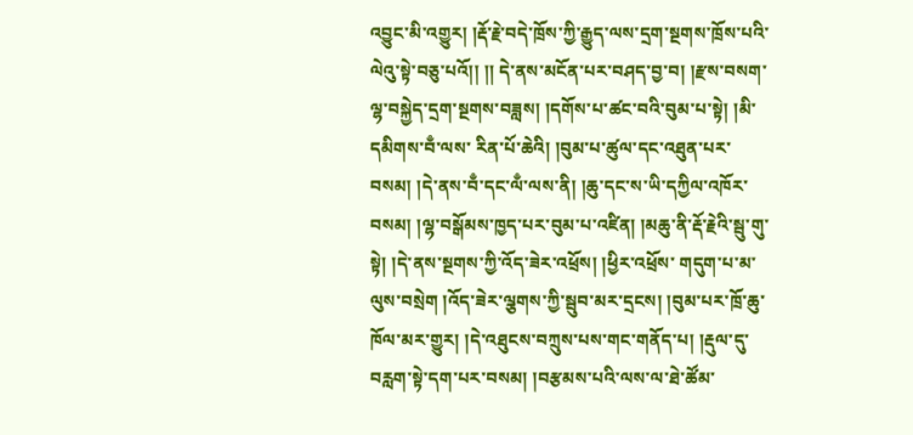འབྱུང་མི་འགྱུར། །རྡོ་རྗེ་བདེ་ཁྲོས་ཀྱི་རྒྱུད་ལས་དྲག་སྔགས་ཁྲོས་པའི་ལེའུ་སྟེ་བཅུ་པའོ།། །། དེ་ནས་མངོན་པར་བཤད་བྱ་བ། །རྫས་བསག་ལྷ་བསྐྱེད་དྲག་སྔགས་བཟླས། །དགོས་པ་ཚང་བའི་བུམ་པ་སྟེ། །མི་དམིགས་བྃ་ལས་ རིན་པོ་ཆེའི། །བུམ་པ་ཚུལ་དང་འཐུན་པར་བསམ། །དེ་ནས་བྃ་དང་ལྃ་ལས་ནི། །ཆུ་དང་ས་ཡི་དཀྱིལ་འཁོར་བསམ། །ལྷ་བསྒོམས་ཁྱད་པར་བུམ་པ་འཛིན། །མཆུ་ནི་རྡོ་རྗེའི་སྦུ་གུ་སྟེ། །དེ་ནས་སྔགས་ཀྱི་འོད་ཟེར་འཕྲོས། །ཕྱིར་འཕྲོས་ གདུག་པ་མ་ལུས་བསྲེག །འོད་ཟེར་ལྕགས་ཀྱི་སྦུབ་མར་དྲངས། །བུམ་པར་ཁྲོ་ཆུ་ཁོལ་མར་གྱུར། །དེ་འཐུངས་བཀྲུས་པས་གང་གནོད་པ། །རྡུལ་དུ་བརླག་སྟེ་དག་པར་བསམ། །བརྩམས་པའི་ལས་ལ་ཐེ་ཚོམ་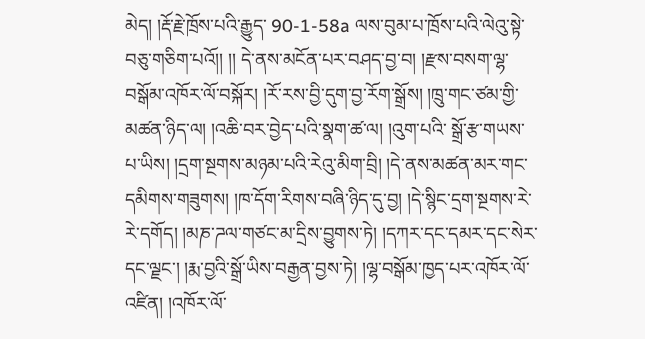མེད། །རྡོ་རྗེ་ཁྲོས་པའི་རྒྱུད་ 90-1-58a ལས་བུམ་པ་ཁྲོས་པའི་ལེའུ་སྟེ་བཅུ་གཅིག་པའོ།། །། དེ་ནས་མངོན་པར་བཤད་བྱ་བ། །རྫས་བསག་ལྷ་བསྒོམ་འཁོར་ལོ་བསྐོར། །རོ་རས་བྱི་དུག་བྱ་རོག་སྒྲོས། །ཁྲུ་གང་ཙམ་གྱི་མཚན་ཉིད་ལ། །འཆི་བར་བྱེད་པའི་སྣག་ཚ་ལ། །འུག་པའི་ སྒྲོ་རྩ་གཡས་པ་ཡིས། །དྲག་སྔགས་མཉམ་པའི་རེའུ་མིག་བྲི། །དེ་ནས་མཚན་མར་གང་དམིགས་གཟུགས། །ཁ་དོག་རིགས་བཞི་ཉིད་དུ་བྱ། །དེ་སྙིང་དྲག་སྔགས་རེ་རེ་དགོད། །མཎ་ཌལ་གཙང་མ་དྲིས་བྱུགས་ཏེ། །དཀར་དང་དམར་དང་སེར་ དང་ལྗང་། །རྨ་བྱའི་སྒྲོ་ཡིས་བརྒྱན་བྱས་ཏེ། །ལྷ་བསྒོམ་ཁྱད་པར་འཁོར་ལོ་འཛིན། །འཁོར་ལོ་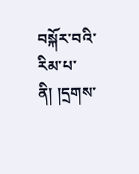བསྐོར་བའི་རིམ་པ་ནི། །དྲགས་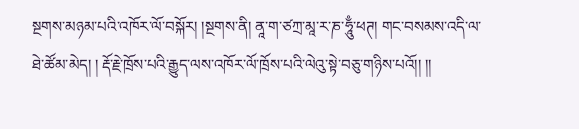སྔགས་མཉམ་པའི་འཁོར་ལོ་བསྐོར། །སྔགས་ནི། ནཱ་ག་ཙཀྲ་མཱ་ར་ཎ་ཧཱུྃ་ཕཊ། གང་བསམས་འདི་ལ་ཐེ་ཚོམ་མེད། ། རྡོ་རྗེ་ཁྲོས་པའི་རྒྱུད་ལས་འཁོར་ལོ་ཁྲོས་པའི་ལེའུ་སྟེ་བཅུ་གཉིས་པའོ།། །།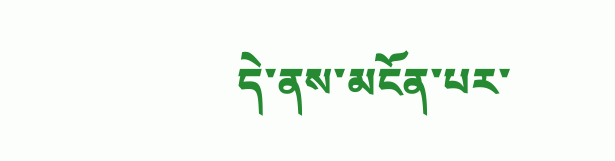དེ་ནས་མངོན་པར་